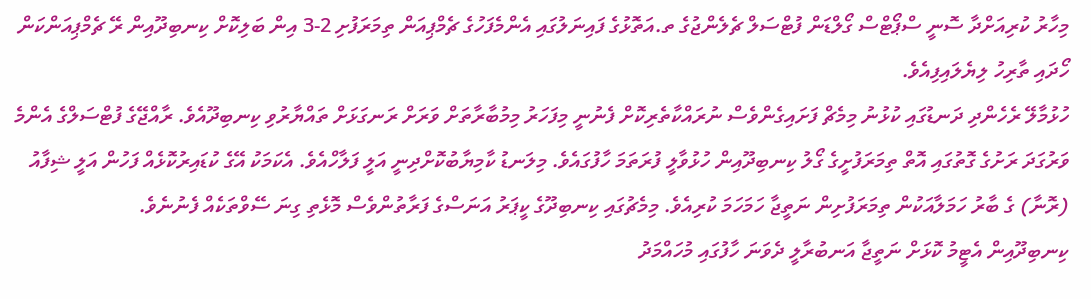މިހާރު ކުރިއަށްދާ ސޮނީ ސްޕޯޓްސް ގޯލްޑަން ފުޓްސަލް ޗެލެންޖުގެ ތ.އަތޮޅުގެ ފައިނަލުގައި އެންމެފަހުގެ ޗެމްޕިއަން ތިމަރަފުށި 2-3 އިން ބަލިކޮށް ކިނބިދޫއިން ރޭ ޗެމްޕިއަންކަން ހޯދައި ތާރިހު ލިޔެލައިފިއެވެ.
ހުޅުމާލޭ ރެހެންދި ދަނޑުގައި ކުޅުނު މިމެޗް ފަށައިގެންވެސް ނުރައްކާތެރިކޮށް ފެނުނީ މިފަހަރު މިމުބާރާތަށް ވަރަށް ރަނގަޅަށް ތައްޔާރުވި ކިނބިދޫއެވެ. ރާއްޖޭގެ ފުޓްސަލްގެ އެންމެ ވަރުގަދަ ރަށުގެ ގޮތުގައި އޮތް ތިމަރަފުށީގެ ގޯލު ކިނބިދޫއިން ހުޅުވާލީ ފުރަތަމަ ހާފުގައެވެ. މިލަނޑު ކާމިޔާބުކޮށްދިނީ އަލީ ފަލާހްއެވެ. އެކަމަކު އޭގެ ކުޑައިރުކޮޅެއް ފަހުން އަލީ ޝިފާއު (ރޮނާ) ގެ ބާރު ހަމަލާއަކުން ތިމަރަފުށިން ނަތީޖާ ހަމަހަމަ ކުރިއެވެ. މިމެޗުގައި ކިނބިދޫގެ ކީޕަރު އަނަސްގެ ފަރާތުންވެސް މޮޅެތި ގިނަ ސޭވްތަކެއް ފެނުނެވެ.
ކިނބިދޫއިން އެޓީމު ކޮޅަށް ނަތީޖާ އަނބުރާލީ ދެވަނަ ހާފުގައި މުހައްމަދު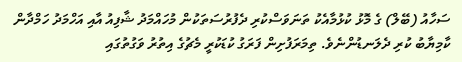ސަހާއު (ބޭލް) ގެ މޮޅު ކުޅުމާއެކު ތަނަވަސްކުރި ދެފުރުސަތަކުން މުހައްމަދު ޝާފިއު އާއި އަހްމަދު ހަމްދާން ކާމިޔާބު ކުރި ދެލަނޑުންނެވެ. ތިމަރަފުށިން ފަރަގު ކުޑަކުރީ މެޗުގެ އިތުރު ވަގުތުގައި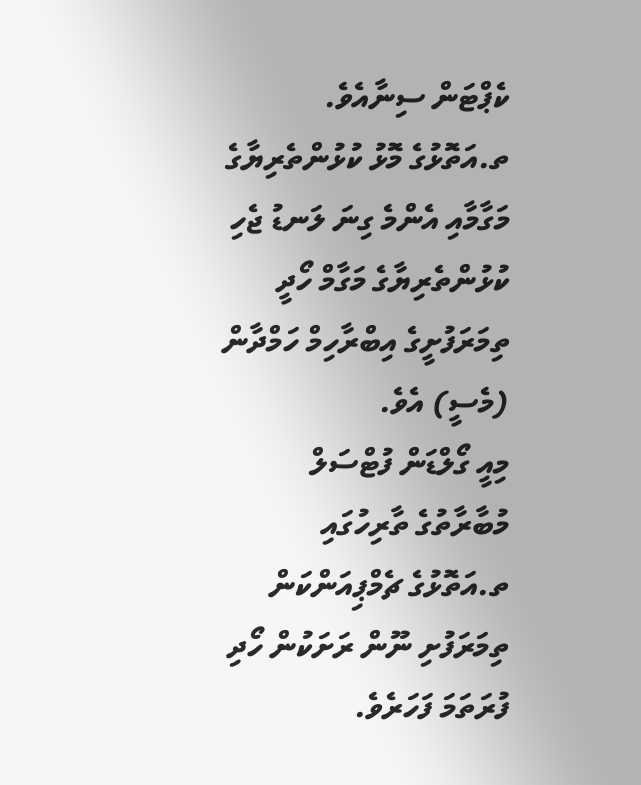ކެޕްޓަން ސިނާއެވެ.
ތ.އަތޮޅުގެ މޮޅު ކުޅުންތެރިޔާގެ މަގާމާއި އެންމެ ގިނަ ލަނޑު ޖެހި ކުޅުންތެރިޔާގެ މަގާމް ހޯދީ ތިމަރަފުށީގެ އިބްރާހިމް ހަމްދާން (މެސީ) އެވެ.
މިއީ ގޯލްޑަން ފުޓްސަލް މުބާރާތުގެ ތާރިހުގައި ތ.އަތޮޅުގެ ޗެމްޕިއަންކަން ތިމަރަފުށި ނޫން ރަށަކުން ހޯދި ފުރަތަމަ ފަހަރެވެ.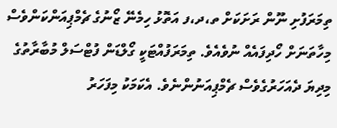ތިމަރަފުށި ނޫން ރަށަކަށް ތ،ދ،ފ އަތޮޅު ހިމެނޭ ޒޯނުގެ ޗެމްޕިއަންކަންވެސް މިހާތަނަށް ހޯދިފައެއް ނުވެއެވެ. ތިމަރަފުއްޓަކީ ގޯލްޑަން ފުޓްސަލް މުބާރާތުގެ މިދިޔަ ދެއަހަރުގެވެސް ޗެމްޕިއަނުންނެވެ. އެކަމަކު މިފަހަރު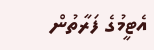އެޓީމުގެ ފަރާތުން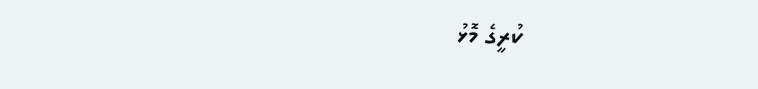ކުރީގެ މޮޅު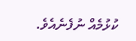ކުޅުމެއް ނުފެނެއެވެ.